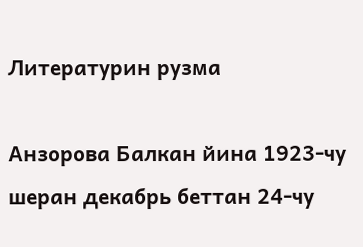Литературин рузма

Анзорова Балкан йина 1923-чу шеран декабрь беттан 24-чу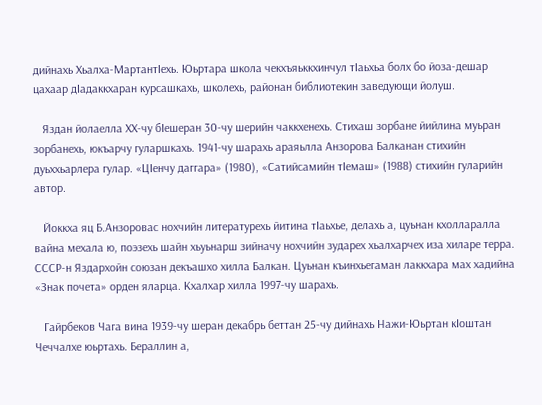дийнахь Хьалха-МартантIехь. Юьртара школа чекхъяьккхинчул тIаьхьа болх бо йоза-дешар цахаар дIадаккхаран курсашкахь, школехь, районан библиотекин заведующи йолуш.

   Яздан йолаелла ХХ-чу бIешеран 30-чу шерийн чаккхенехь. Стихаш зорбане йийлина муьран зорбанехь, юкъарчу гуларшкахь. 1941-чу шарахь араяьлла Анзорова Балканан стихийн дуьххьарлера гулар. «ЦIенчу даггара» (1980), «Сатийсамийн тIемаш» (1988) стихийн гуларийн автор.

   Йоккха яц Б.Анзоровас нохчийн литературехь йитина тIаьхье, делахь а, цуьнан кхолларалла вайна мехала ю, поэзехь шайн хьуьнарш зийначу нохчийн зударех хьалхарчех иза хиларе терра. СССР-н Яздархойн союзан декъашхо хилла Балкан. Цуьнан къинхьегаман лаккхара мах хадийна «Знак почета» орден яларца. Кхалхар хилла 1997-чу шарахь.

   Гайрбеков Чага вина 1939-чу шеран декабрь беттан 25-чу дийнахь Нажи-Юьртан кIоштан Чеччалхе юьртахь. Бераллин а,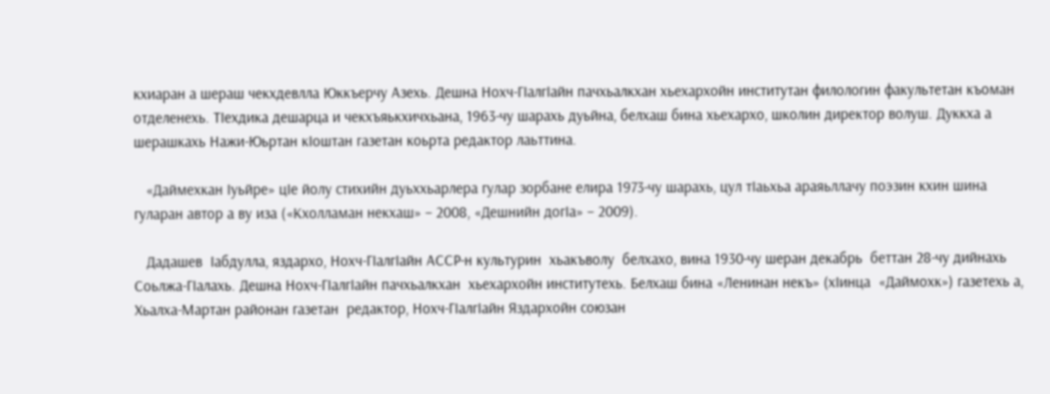кхиаран а шераш чекхдевлла Юккъерчу Азехь. Дешна Нохч-ГIалгIайн пачхьалкхан хьехархойн институтан филологин факультетан къоман отделенехь. ТIехдика дешарца и чекхъяькхичхьана, 1963-чу шарахь дуьйна, белхаш бина хьехархо, школин директор волуш. Дуккха а шерашкахь Нажи-Юьртан кIоштан газетан коьрта редактор лаьттина.

   «Даймехкан Iуьйре» цIе йолу стихийн дуьххьарлера гулар зорбане елира 1973-чу шарахь, цул тIаьхьа араяьллачу поэзин кхин шина гуларан автор а ву иза («Кхолламан некхаш» – 2008, «Дешнийн догIа» – 2009).

   Дадашев  Iабдулла, яздархо, Нохч-ГIалгIайн АССР-н культурин  хьакъволу  белхахо, вина 1930-чу шеран декабрь  беттан 28-чу дийнахь  Соьлжа-ГIалахь. Дешна Нохч-ГIалгIайн пачхьалкхан  хьехархойн институтехь. Белхаш бина «Ленинан некъ» (хIинца  «Даймохк») газетехь а, Хьалха-Мартан районан газетан  редактор, Нохч-ГIалгIайн Яздархойн союзан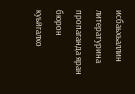исбаьхьаллин  литературина пропаганда яран бюрон  куьйгалхо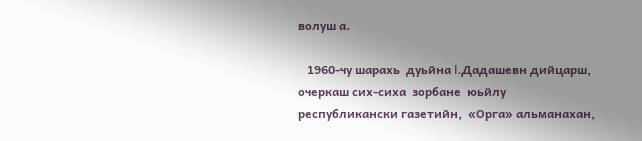волуш а.

   1960-чу шарахь  дуьйна I.Дадашевн дийцарш, очеркаш сих-сиха  зорбане  юьйлу республикански газетийн,  «Орга» альманахан,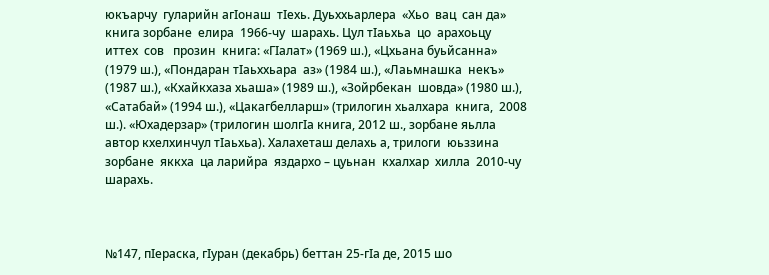юкъарчу  гуларийн агIонаш  тIехь. Дуьххьарлера  «Хьо  вац  сан да»  книга зорбане  елира  1966-чу  шарахь. Цул тIаьхьа  цо  арахоьцу  иттех  сов   прозин  книга: «ГIалат» (1969 ш.), «Цхьана буьйсанна» (1979 ш.), «Пондаран тIаьххьара  аз» (1984 ш.), «Лаьмнашка  некъ» (1987 ш.), «Кхайкхаза хьаша» (1989 ш.), «Зойрбекан  шовда» (1980 ш.), «Сатабай» (1994 ш.), «Цакагбелларш» (трилогин хьалхара  книга,  2008 ш.). «Юхадерзар» (трилогин шолгIа книга, 2012 ш., зорбане яьлла автор кхелхинчул тIаьхьа). Халахеташ делахь а, трилоги  юьззина  зорбане  яккха  ца ларийра  яздархо – цуьнан  кхалхар  хилла  2010-чу  шарахь.



№147, пIераска, гIуран (декабрь) беттан 25-гIа де, 2015 шо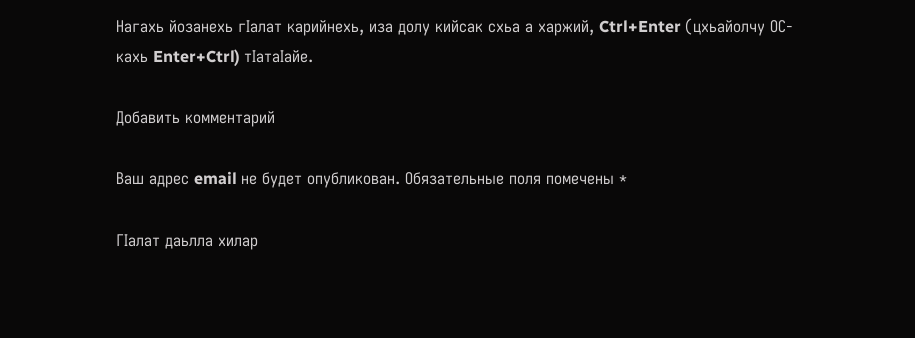Нагахь йозанехь гIалат карийнехь, иза долу кийсак схьа а харжий, Ctrl+Enter (цхьайолчу ОС-кахь Enter+Ctrl) тIатаIайе.

Добавить комментарий

Ваш адрес email не будет опубликован. Обязательные поля помечены *

ГIалат даьлла хилар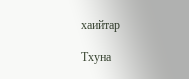хаийтар

Тхуна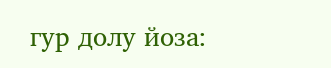гур долу йоза: